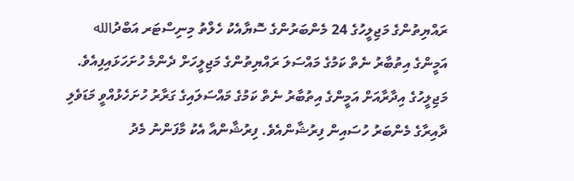ރައްޔިތުންގެ މަޖިލީހުގެ 24 މެންބަރުންގެ ސޮޔާއެކު ހެލްތު މިނިސްޓަރ އަބްދުالله އަމީންގެ އިތުބާރު ނެތް ކަމުގެ މައްސަލަ ރައްޔިތުންގެ މަޖިލީހަށް ދެންމެ ހުށަހަޅައިފިއެވެ.
މަޖިލީހުގެ އިދާރާއަށް އަމީންގެ އިތުބާރު ނެތް ކަމުގެ މައްސަލައިގެ ގަރާރު ހުށަހެޅުއްވީ މަޑަވެލި ދާއިރާގެ މެންބަރު ހުސައިން ފިރުޝާންއެވެ. ފިރުޝާންއާ އެކު މާފަންނު މެދު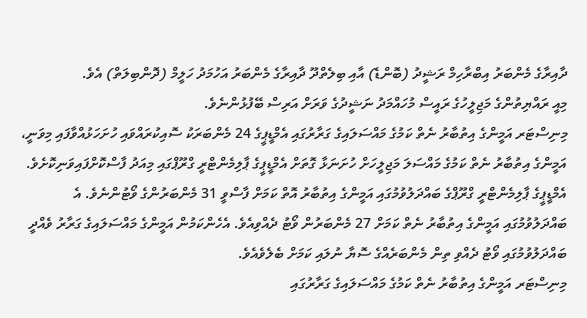ދާއިރާގެ މެންބަރު އިބްރާހިމް ރަޝީދު (ބޮންޑެ) އާއި ބިލެތްދޫ ދާއިރާގެ މެންބަރު އަހުމަދު ހަލީމް (ދޮންބިލަތް) އެވެ.
މިއީ ރައްޔިތުންގެ މަޖިލީހުގެ ރައީސް މުހައްމަދު ނަޝީދުގެ ވަރަށް އަރިސް ބޭފުޅުންނެވެ.
މިނިސްޓަރ އަމީންގެ އިތުބާރު ނެތް ކަމުގެ މައްސަލައިގެ ގަރާރުގައި އެމްޑީޕީގެ 24 މެންބަރަކު ސޮއިކުރައްވައި ހުށަހަޅުއްވާފައި މިވަނީ، އަމީންގެ އިތުބާރު ނެތް ކަމުގެ މައްސަލަ މަޖިލީހަށް ހުށަނަޅާ ގޮތަށް އެމްޑީޕީގެ ޕާލިމެންޓްރީ ގްރޫޕްގައި މިއަދު ފާސްކޮށްފައިވަނިކޮށެވެ.
އެމްޑީޕީގެ ޕާލިމެންޓްރީ ގްރޫޕްގެ ބައްދަލުވުމުގައި އަމީންގެ އިތުބާރު އޮތް ކަމަށް ފާސްވީ 31 މެންބަރުންގެ ވޯޓުންނެވެ. އެ ބައްދަލުވުމުގައި އަމީންގެ އިތުބާރު ނެތް ކަމަށް 27 މެންބަރުން ވޯޓު ދެއްވިއެވެ. އެހެންކަމުން އަމީންގެ މައްސަލައިގެ ގަރާރު ވެއްދީ ބައްދަލުވުމުގައި ވޯޓު ދެއްވި ތިން މެންބަރެއްގެ ސޮޔާ ނުލައި ކަމަށް ބެލެވެއެވެ.
މިނިސްޓަރ އަމީންގެ އިތުބާރު ނެތް ކަމުގެ މައްސަލައިގެ ގަރާރުގައި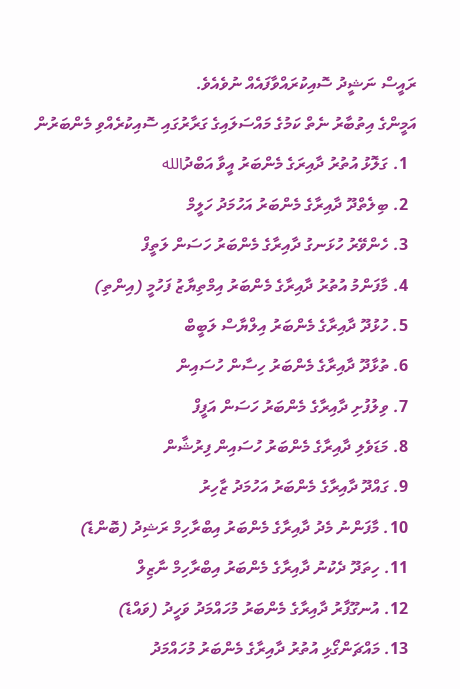ރައީސް ނަޝީދު ސޮއިކުރައްވާފައެއް ނުވެއެވެ.
އަމީންގެ އިތުބާރު ނެތް ކަމުގެ މައްސަލައިގެ ގަރާރުގައި ސޮއިކުރެއްވި މެންބަރުން
  1. ގަލޮޅު އުތުރު ދާއިރަގެ މެންބަރު އީވާ އަބްދުالله
  2. ބިލެތްދޫ ދާއިރާގެ މެންބަރު އަހުމަދު ހަލީމް
  3. ހެންވޭރު ހުޅަނގު ދާއިރާގެ މެންބަރު ހަސަން ލަތީފް
  4. މާފަންމު އުތުރު ދާއިރާގެ މެންބަރު އިމްތިޔާޒު ފަހުމީ (އިންތި)
  5. ހުޅުދޫ ދާއިރާގެ މެންބަރު އިލްޔާސް ލަބީބް
  6. ތުޅާދޫ ދާއިރާގެ މެންބަރު ހިސާން ހުސައިން
  7. ވިލުފުށި ދާއިރާގެ މެންބަރު ހަސަން އަފީފް
  8. މަޑަވެލި ދާއިރާގެ މެންބަރު ހުސައިން ފިރުޝާން
  9. ގައްދޫ ދާއިރާގެ މެންބަރު އަހުމަދު ޒާހިރު
  10. މާފަންނު މެދު ދާއިރާގެ މެންބަރު އިބްރާހިމް ރަޝިދު (ބޮންޑެ)
  11. ހިތަދޫ ދެކުނު ދާއިރާގެ މެންބަރު އިބްރާހިމް ނާޒިލް
  12. އުނގޫފާރު ދާއިރާގެ މެންބަރު މުހައްމަދު ވަހީދު (ވައްޑެ)
  13. މައްޗަންގޯޅި އުތުރު ދާއިރާގެ މެންބަރު މުހައްމަދު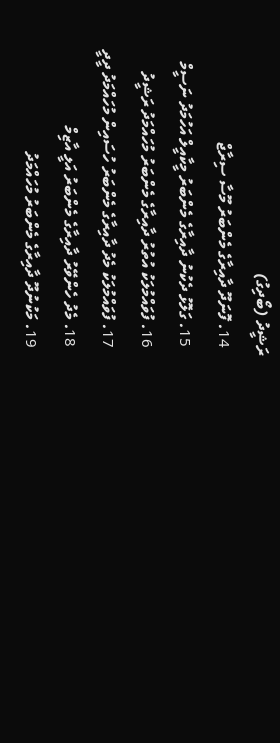ރަޝީދު (ބޯދިގު)
  14. ފޮނަދޫ ދާއިރާގެ މެންބަރު މޫސާ ސިރާޖް
  15. ގަލޮޅު ދެކުނު ދާއިރާގެ މެންބަރު މީކާއީލް އަހުމަދު ނަސީމް
  16. ފުވައްމުލަކު އުތުރު ދާއިރާގެ މެންބަރު މުހައްމަދު ރަޝީދު
  17. ފުވައްމުލަކު މެދު ދާއިރާގެ މެންބަރު ހުސައިން މުހައްމަދު ދީދީ
  18. މެދު ހެންވޭރު ދާއިރާގެ މެންބަރު އަލީ އާޒިމް
  19. މަކުނުދޫ ދާއިރާގެ މެންބަރު މުހައްމަދު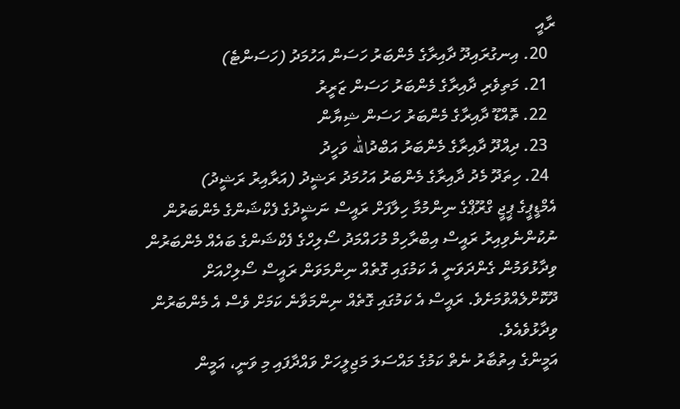ރާއީ
  20. އިނގުރައިދޫ ދާއިރާގެ މެންބަރު ހަސަން އަހުމަދު (ހަސަންޓެ)
  21. މަތިވެރި ދާއިރާގެ މެންބަރު ހަސަން ޒަރީރު
  22. ތޮއްޑޫ ދާއިރާގެ މެންބަރު ހަސަން ޝިޔާން
  23. ދިއްދޫ ދާއިރާގެ މެންބަރު އަބްދުالله ވަހީދު
  24. ހިތަދޫ މެދު ދާއިރާގެ މެންބަރު އަހުމަދު ރަޝީދު (އަރާއިރު ރަޝީދު)
އެމްޑީޕީގެ ޕީޖީ ގްރޫޕްގެ ނިންމުމާ ހިލާފަށް ރައީސް ނަޝީދުގެ ފެކްޝަންގެ މެންބަރުން ނުކުންނެވިއިރު ރައީސް އިބްރާހިމް މުހައްމަދު ސޯލިހްގެ ފެކްޝަންގެ ބައެއް މެންބަރުން ވިދާޅުވަމުން ގެންދަވަނީ އެ ކަމުގައި ގޮތެއް ނިންމަވަން ރައީސް ސޯލިހްއަށް ދޫކޮށްލެއްވުމަށެވެ. ރައީސް އެ ކަމުގައި ގޮތެއް ނިންމަވާނެ ކަމަށް ވެސް އެ މެންބަރުން ވިދާޅުވެއެވެ.
އަމީންގެ އިތުބާރު ނެތް ކަމުގެ މައްސަލަ މަޖިލީހަށް ވައްދާފައި މި ވަނީ، އަމީން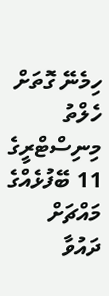ހިމެނޭ ގޮތަށް ހެލްތު މިނިސްޓްރީގެ 11 ބޭފުޅެއްގެ މައްޗަށް ދައުވާ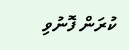ކުރަން ފޮނުވި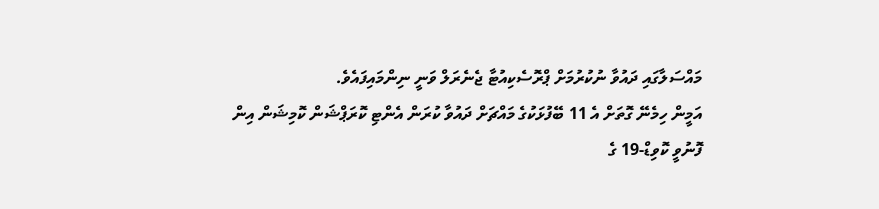މައްސަލާގައި ދައުވާ ނުކުރުމަށް ޕްރޮސެކިއުޓާ ޖެނެރަލް ވަނީ ނިންމައިފައެވެ.
އަމީން ހިމެނޭ ގޮތަށް އެ 11 ބޭފުޅަކުގެ މައްޗަށް ދައުވާ ކުރަން އެންޓި ކޮރަޕްޝަން ކޮމިޝަން އިން ފޮނުވީ ކޮވިޑް-19 ގެ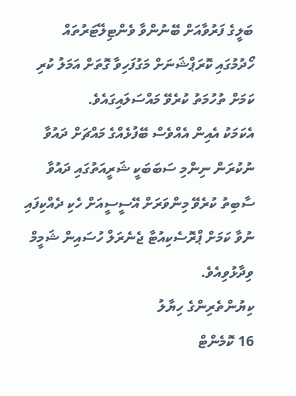ބަލީގެ ފަރުވާއަށް ބޭނުންވާ ވެންޓިލޭޓަރުތައް ހޯދުމުގައި ކޮރަޕްޝަނަށް މަގުފަހިވާ ގޮތަށް އަމަލު ކުރި ކަމަށް ތުހުމަތު ކުރެވޭ މައްސަލައިގައެވެ.
އެކަމަކު އެއިން އެއްވެސް ބޭފުޅެއްގެ މައްޗަށް ދައުވާ ނުކުރަން ނިންމި ސަބަބަކީ ޝަރީއަތުގައި ދައުވާ ސާބިތު ކުރެވޭ މިންވަރަށް އޭސީސީއަށް ހެކި ދެއްކިފައި ނުވާ ކަމަށް ޕްރޮސެކިއުޓާ ޖެނެރަލް ހުސައިން ޝަމީމް ވިދާޅުވިއެވެ.
ކިޔުންތެރިންގެ ހިޔާލު
16 ކޮމެންޓް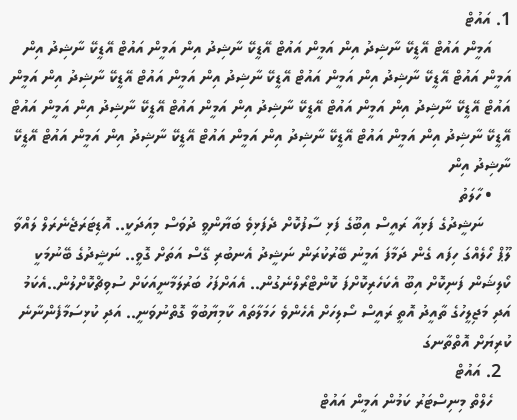1. އައުޓް
    އަމީން އައުޓް އޭޑީކޭ ނާޝިދު އިން އަމީން އައުޓް އޭޑީކޭ ނާޝިދު އިން އަމީން އައުޓް އޭޑީކޭ ނާޝިދު އިން އަމީން އައުޓް އޭޑީކޭ ނާޝިދު އިން އަމީން އައުޓް އޭޑީކޭ ނާޝިދު އިން އަމީން އައުޓް އޭޑީކޭ ނާޝިދު އިން އަމީން އައުޓް އޭޑީކޭ ނާޝިދު އިން އަމީން އައުޓް އޭޑީކޭ ނާޝިދު އިން އަމީން އައުޓް އޭޑީކޭ ނާޝިދު އިން އަމީން އައުޓް އޭޑީކޭ ނާޝިދު އިން އަމީން އައުޓް އޭޑީކޭ ނާޝިދު އިން އަމީން އައުޓް އޭޑީކޭ ނާޝިދު އިން އަމީން އައުޓް އޭޑީކޭ ނާޝިދު އިން
    • ހާލަތު
      ނަޝީދުގެ ފަޅިއާ ރައީސް އިބޫގެ ފަޅި ސާފުކޮށް ދެފަޅިވެ ބަޔާންވީ ދުވަސް މިއަދަކީ.. އޮޑިޓަރަޖެނެރަލް ލައްވާ ލޫޕް ހޯލެއްގަ ހިފައ ގެން ދަމާފަ އަމީނު ބޭރުކުރަން ނަޝީދު އެނބުރި ގޭސް އަތަށް ގޮވީ.. ނަޝީދުގެ ބޭނުމަކީ ކޯލިޝަން ފަނިކޮށް އިބޫ އެކަހެރިކޮށްފަ ކޮންޓްރޯލްނެގުން.. އެއަށްފަހު ބަރުލަމާނީއަކަށް ސުވިޗްކޮށްލުން..އެކަމު އަދި މަޖިލީހުގެ ތާއީދު އޮތީ ރައީސް ސޯލިހަށް އެހެންވެ ހަމަލާތައް ކާމިޔާބުވާ ގޮތްނުވަނީ.. އަދި ކުޅިސަމާފެންނާނެ ކުރިޔަށް އޮތްތާނގަ
  2. އައުޓް
    ހެލްތް މިނިސްޓަރު ކަމުން އަމީން އައުޓް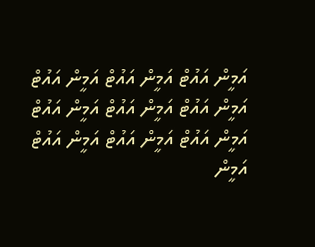އަމީން އައުޓް އަމީން އައުޓް އަމީން އައުޓް އަމީން އައުޓް އަމީން އައުޓް އަމީން އައުޓް އަމީން އައުޓް އަމީން އައުޓް އަމީން އައުޓް އަމީން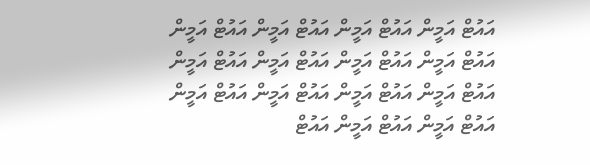އައުޓް އަމީން އައުޓް އަމީން އައުޓް އަމީން އައުޓް އަމީން އައުޓް އަމީން އައުޓް އަމީން އައުޓް އަމީން އައުޓް އަމީން އައުޓް އަމީން އައުޓް އަމީން އައުޓް އަމީން އައުޓް އަމީން އައުޓް އަމީން އައުޓް އަމީން އައުޓް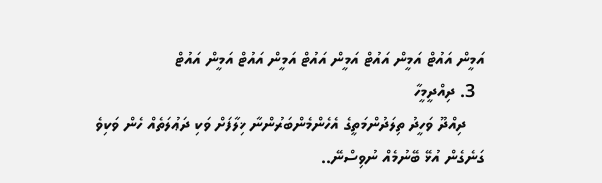އަމީން އައުޓް އަމީން އައުޓް އަމީން އައުޓް އަމީން އައުޓް އަމީން އައުޓް
  3. ދިއްދީމީހާ
    ދިއްދޫ ވަހީދު ތިލަދުންމަތީގެ އެހެންމެންބަރުންނާ ޚިލާފަށް ވަކި ދަޢުލަތެއް ހެން ވަކިވެ ގަނެގެން އުޅޭ ބޭނުމެއް ނުވިސްނޭ..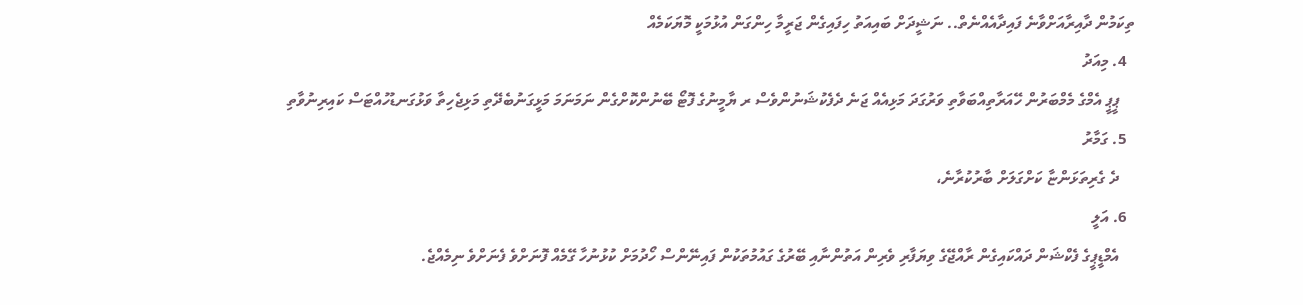ތިކަމުން ދާއިރާއަށްވާނެ ފައިދާއެއްނެތް.. ނަޝީދަށް ބައިއަތު ހިފައިގެން ޖަރީމާ ހިންގަން އުޅުމަކީ މޮޔަކަމެއް
  4. މިއަދު
    ޕީޕީ އެމްގެ މެމްބަރުން ހޭއަރާތިއްބަވާތި ވަރުގަދަ މަޅިއެއް ޖަނެ ދެފެކުޝަނުންވެސް ރ ޔާމީނުގެ ފޮޓޯ ބޭނުންކޮށްގެން ނަމަނަމަ މަޅީގަނުބެދޭތި މަޅިޖެހިތާ ވަޅުގަނޑުހުއްޓަސް ކައިރިނުވާތި
  5. ގަމާރު
    ދެ ގެރިތަޅަންޏާ ކަށްގަލަށް ބާރުކުރާނެ،
  6. އަލީ
    އެމްޑީޕީގެ ފެކްޝަން ދައްކައިގެން ރާއްޖޭގެ ވިޔަފާރި ވެރިން އަތުންނާއި ބޭރުގެ ގައުމުތަކުން ފައިނޭންސް ހޯދުމަށް ކުޅުނުހާ ގޭމެއް ފޮނަށްވެ ފެނަށްވެ ނިމެއްޖެ.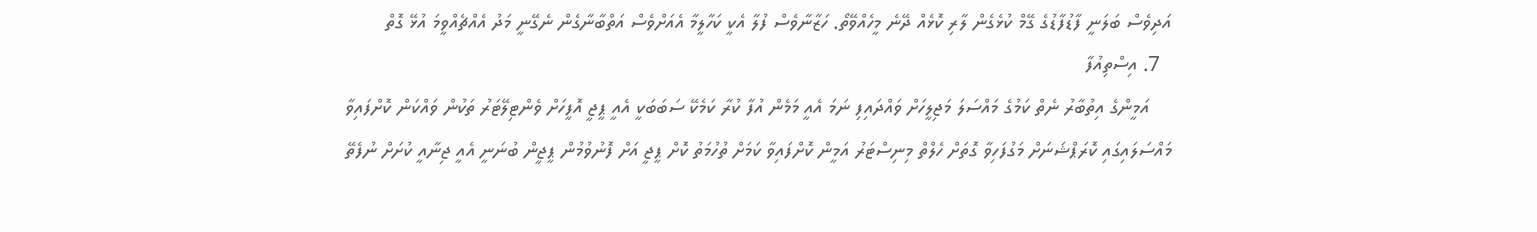އަދިވެސް ބަލަނީ ފާޑުފާޑުގެ ގޭމް ކުޅެގެން ލާރި ކޮޅެއް ދޭނެ މީހެއްވޭތޯ. ހަޒާނާވެސް ފުލާ އެކީ ކަހާލީމާ އެއަށްވެސް އަތްބާނާގެން ނެގޭނީ މަދު އެއްޗެއްވީމަ އުޅޭ ގޮތް
  7. އިސްތިއުފާ
    އަމީންގެ އިތުބާރު ނެތް ކަމުގެ މައްސަލަ މަޖިލީހަށް ވައްދައިފި ނަމަ އެއީ މަމެން އުފާ ކުރާ ކަމެކޭ ސަބަބަކީ އެއީ ޕީޖީ އޮފީހަށް ވެންޓިލޭޓަރު ތަކުން ވައްކަން ކޮށްފައިވާ މައްސަލައިގައި ކޮރަޕްޝަނަށް މަގުފަހިވާ ގޮތަށް ހެލްތް މިނިސްޓަރު އަމީން ކޮށްފައިވާ ކަމަށް ތުހުމަތު ކޮށް ޕީޖީ އަށް ފޮނުވުމުން ޕީޖީން ބުނަނީ އެއީ ޖިނާއީ ކުށަށް ނުފެތޭ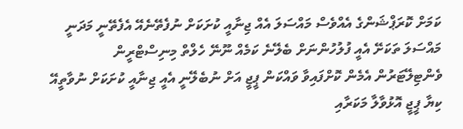ކަމަށް ކޮރަޕްޝަންގެ އެއްވެސް މައްސަލަ އެއް ޖިނާއީ ކުށަކަށް ނުފެތޭނެއޭ އެފެތޭނީ މަދަނީ މައްސަލަ ތަކަށޭ އެއީ ފުލުހުންނަށް ބެލޭނެ ކަމެއް ނޫނޭ ހެލްތް މިނިސްޓްރީން ވެންޓިލޭޓަރުން އެމެން ކޮށްފައިވާ ވައްކަން ޕީޖީ އަށް ނުބެލޭނީ އެއީ ޖިނާއީ ކުށަކަށް ނުވާތީއޭ ކިޔާ ޕީޖީ އޮޅުވާލާ މަކަރާއި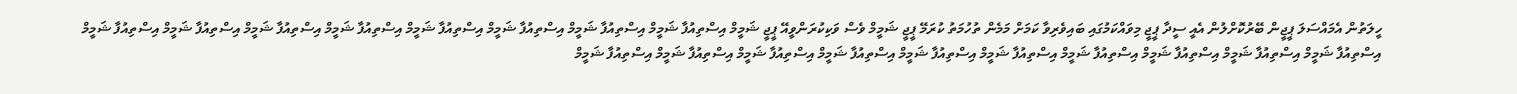ހީލަތުން އެމައްސަލަ ޕީޖީން ބޭރުކޮށްލުން އެއީ ސީދާ ޕީޖީ މިވައްކަމުގައި ބައިވެރިވާ ކަމަށް މަމެން ތުހުމަތު ކުރަމޭ ޕީޖީ ޝަމީމް ވެސް ވަކިކުރަންވީއޭ ޕީޖީ ޝަމީމް އިސްތިއުފާ ޝަމީމް އިސްތިއުފާ ޝަމީމް އިސްތިއުފާ ޝަމީމް އިސްތިއުފާ ޝަމީމް އިސްތިއުފާ ޝަމީމް އިސްތިއުފާ ޝަމީމް އިސްތިއުފާ ޝަމީމް އިސްތިއުފާ ޝަމީމް އިސްތިއުފާ ޝަމީމް އިސްތިއުފާ ޝަމީމް އިސްތިއުފާ ޝަމީމް އިސްތިއުފާ ޝަމީމް އިސްތިއުފާ ޝަމީމް އިސްތިއުފާ ޝަމީމް އިސްތިއުފާ ޝަމީމް އިސްތިއުފާ ޝަމީމް އިސްތިއުފާ ޝަމީމް އިސްތިއުފާ ޝަމީމް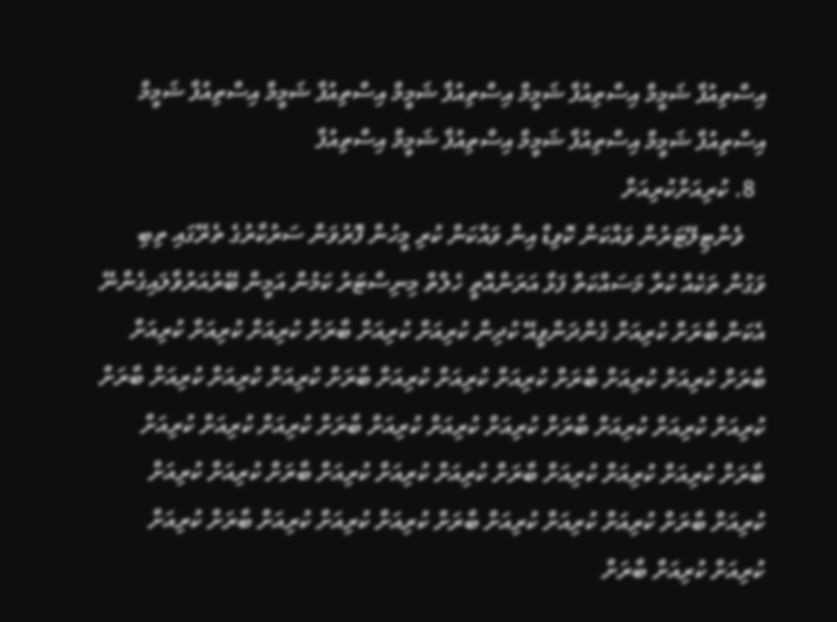އިސްތިއުފާ ޝަމީމް އިސްތިއުފާ ޝަމީމް އިސްތިއުފާ ޝަމީމް އިސްތިއުފާ ޝަމީމް އިސްތިއުފާ ޝަމީމް އިސްތިއުފާ ޝަމީމް އިސްތިއުފާ ޝަމީމް އިސްތިއުފާ ޝަމީމް އިސްތިއުފާ
  8. ކުރިއަށްކުރިއަށް
    ވެންޓިލޭޓަރުން ވައްކަން ކޮވިޑް އިން ވައްކަން ކުރި މީހުން ފޮރުވަން ސަރުކާރުގެ ތެރޭގައި ތިބި ވަގުން ތަކެއް ކުރާ މަސައްކަތް ފަޅާ އަރަންއޮތީ ހެލްތް މިނިސްޓަރު ކަމުން އަމީން ބޭރުއަރުވާލައިގެންނޭ އެކަން ބާރަށް ކުރިއަށް ގެންދަންވީއޭ ކުދިން ކުރިއަށް ކުރިއަށް ބާރަށް ކުރިއަށް ކުރިއަށް ކުރިއަށް ބާރަށް ކުރިއަށް ކުރިއަށް ބާރަށް ކުރިއަށް ކުރިއަށް ކުރިއަށް ބާރަށް ކުރިއަށް ކުރިއަށް ކުރިއަށް ބާރަށް ކުރިއަށް ކުރިއަށް ކުރިއަށް ބާރަށް ކުރިއަށް ކުރިއަށް ކުރިއަށް ބާރަށް ކުރިއަށް ކުރިއަށް ކުރިއަށް ބާރަށް ކުރިއަށް ކުރިއަށް ކުރިއަށް ބާރަށް ކުރިއަށް ކުރިއަށް ކުރިއަށް ބާރަށް ކުރިއަށް ކުރިއަށް ކުރިއަށް ބާރަށް ކުރިއަށް ކުރިއަށް ކުރިއަށް ބާރަށް ކުރިއަށް ކުރިއަށް ކުރިއަށް ބާރަށް ކުރިއަށް ކުރިއަށް ކުރިއަށް ބާރަށް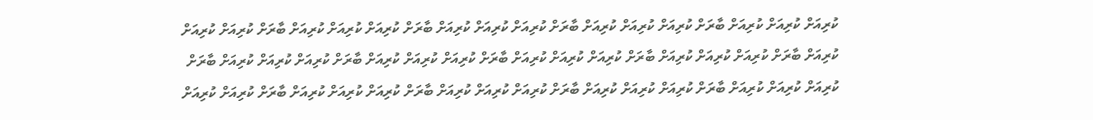ކުރިއަށް ކުރިއަށް ކުރިއަށް ބާރަށް ކުރިއަށް ކުރިއަށް ކުރިއަށް ބާރަށް ކުރިއަށް ކުރިއަށް ކުރިއަށް ބާރަށް ކުރިއަށް ކުރިއަށް ކުރިއަށް ބާރަށް ކުރިއަށް ކުރިއަށް ކުރިއަށް ބާރަށް ކުރިއަށް ކުރިއަށް ކުރިއަށް ބާރަށް ކުރިއަށް ކުރިއަށް ކުރިއަށް ބާރަށް ކުރިއަށް ކުރިއަށް ކުރިއަށް ބާރަށް ކުރިއަށް ކުރިއަށް ކުރިއަށް ބާރަށް ކުރިއަށް ކުރިއަށް ކުރިއަށް ބާރަށް ކުރިއަށް ކުރިއަށް ކުރިއަށް ބާރަށް ކުރިއަށް ކުރިއަށް ކުރިއަށް ބާރަށް ކުރިއަށް ކުރިއަށް ކުރިއަށް ބާރަށް ކުރިއަށް ކުރިއަށް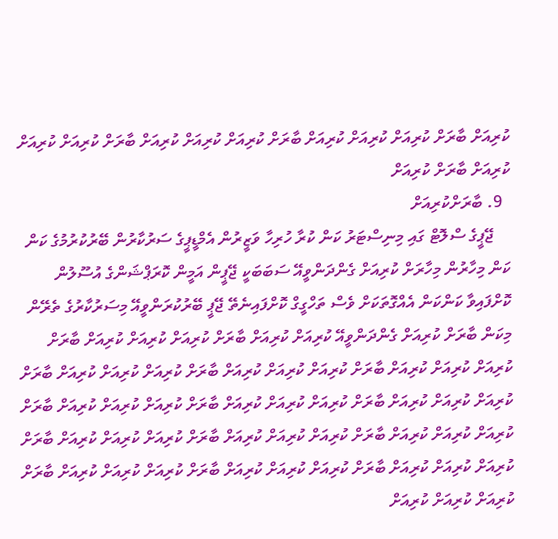ކުރިއަށް ބާރަށް ކުރިއަށް ކުރިއަށް ކުރިއަށް ބާރަށް ކުރިއަށް ކުރިއަށް ކުރިއަށް ބާރަށް ކުރިއަށް ކުރިއަށް ކުރިއަށް ބާރަށް ކުރިއަށް
  9. ބާރަށްކުރިއަށް
    ޖޭޕީގެ ސްލޮޓް ގައި މިނިސްޓަރު ކަން ކުރާ ހުރިހާ ވަޒީރުން އެމްޑީޕީގެ ސަރުކާރުން ބޭރުކުރުމުގެ ކަން ކަން މިހާރުން މިހާރަށް ކުރިއަށް ގެންދަންވީއޭ ސަބަބަކީ ޖޭޕީން އަމީން ކޮރަޕްޝަންގެ އުސޫލުން ކޮށްފައިވާ ކަންކަން އެއްގޮތަކަށް ވެސް ތަހްގީގް ކޮށްފައިނެތޭ ޖޭޕީ ބޭރުކުރަންވީއޭ މިސަރުކާރުގެ ތެރޭން މިކަން ބާރަށް ކުރިއަށް ގެންދަންވީއޭ ކުރިއަށް ކުރިއަށް ބާރަށް ކުރިއަށް ކުރިއަށް ކުރިއަށް ބާރަށް ކުރިއަށް ކުރިއަށް ކުރިއަށް ބާރަށް ކުރިއަށް ކުރިއަށް ކުރިއަށް ބާރަށް ކުރިއަށް ކުރިއަށް ކުރިއަށް ބާރަށް ކުރިއަށް ކުރިއަށް ކުރިއަށް ބާރަށް ކުރިއަށް ކުރިއަށް ކުރިއަށް ބާރަށް ކުރިއަށް ކުރިއަށް ކުރިއަށް ބާރަށް ކުރިއަށް ކުރިއަށް ކުރިއަށް ބާރަށް ކުރިއަށް ކުރިއަށް ކުރިއަށް ބާރަށް ކުރިއަށް ކުރިއަށް ކުރިއަށް ބާރަށް ކުރިއަށް ކުރިއަށް ކުރިއަށް ބާރަށް ކުރިއަށް ކުރިއަށް ކުރިއަށް ބާރަށް ކުރިއަށް ކުރިއަށް ކުރިއަށް ބާރަށް ކުރިއަށް ކުރިއަށް ކުރިއަށް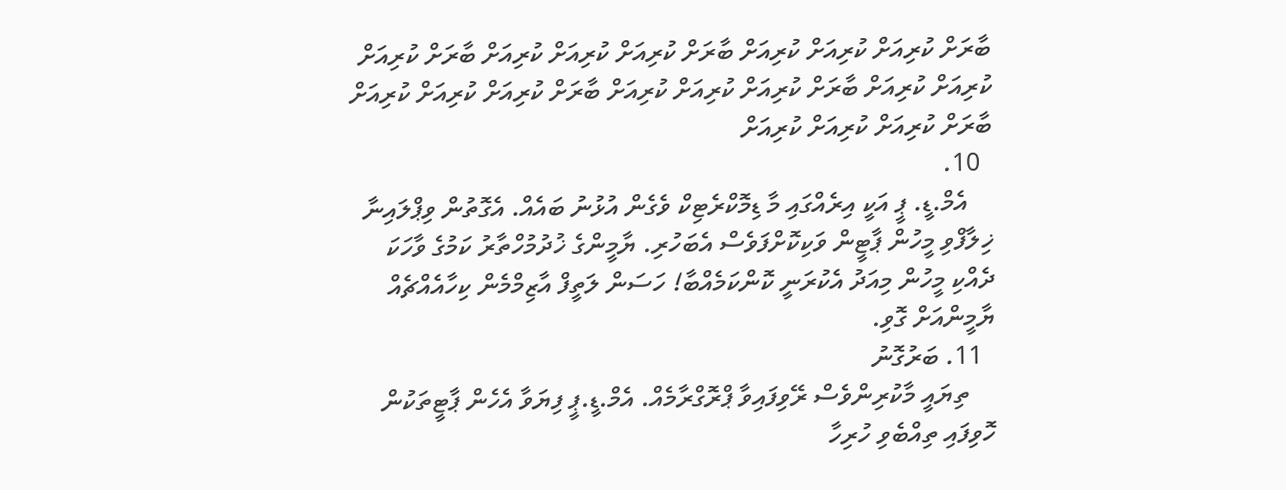ބާރަށް ކުރިއަށް ކުރިއަށް ކުރިއަށް ބާރަށް ކުރިއަށް ކުރިއަށް ކުރިއަށް ބާރަށް ކުރިއަށް ކުރިއަށް ކުރިއަށް ބާރަށް ކުރިއަށް ކުރިއަށް ކުރިއަށް ބާރަށް ކުރިއަށް ކުރިއަށް ކުރިއަށް ބާރަށް ކުރިއަށް ކުރިއަށް ކުރިއަށް
  10.
    އެމް.ޑީ. ޕީ އަކީ އިރެއްގައި މާ ޑިމޮކްރެޓިކް ވެގެން އުޅުނު ބައެއް. އެގޮތުން ވިޕްލައިނާ ޚިލާފްވި މީހުން ޕާޓީން ވަކިކޮށްފަވެސް އެބަހުރި. ޔާމީންގެ ޚުދުމުހްތާރު ކަމުގެ ވާހަކަ ދެއްކި މީހުން މިއަދު އެކުރަނީ ކޮންކަމެއްބާ! ހަސަން ލަތީފް އާޒިމްމެން ކިހާއެއްޗެއް ޔާމީންއަށް ގޮވި.
  11. ބަރުގޮނު
    ތިޔައީ މާކުރިންވެސް ރޭވިފައިވާ ޕްރޮގްރާމެއް. އެމް.ޑީ.ޕީ ފިޔަވާ އެހެން ޕާޓީތަކުން ހޮވިފައި ތިއްބެވި ހުރިހާ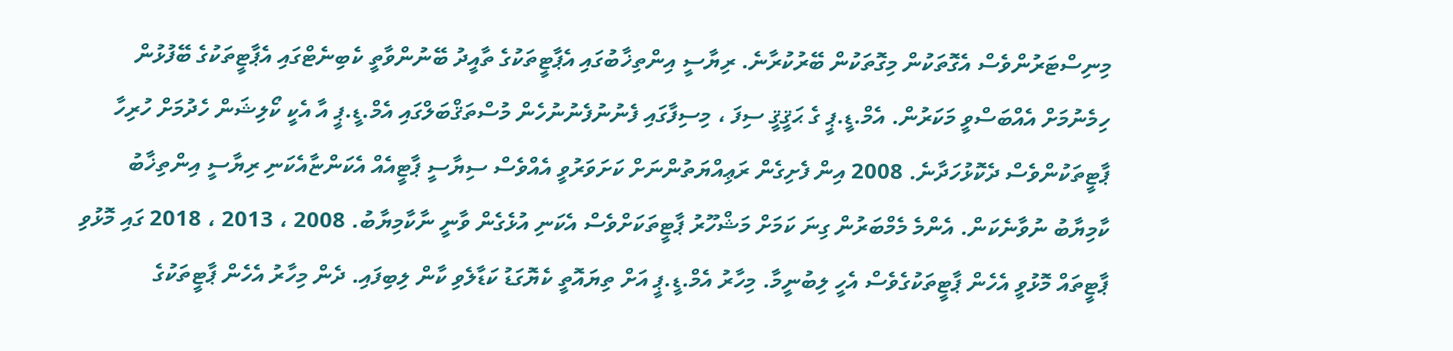މިނިސްޓަރުންވެސް އެގޮތަކުން މިގޮތަކުން ބޭރުކުރާނެ. ރިޔާސީ އިންތިޚާބުގައި އެޕާޓީތަކުގެ ތާއީދު ބޭނުންވާތީ ކެބިނެޓްގައި އެޕާޓީތަކުގެ ބޭފުޅުން ހިމެނުމަށް އެއްބަސްވީ މަކަރުން. އެމް.ޑީ.ޕީ ގެ ޙަޤީޤީ ސިފަ ، މިސިފާގައި ފެނުނުފެނުނުހެން މުސްތަޤްބަލްގައި އެމް.ޑީ.ޕީ އާ އެކީ ކޯލިޝަން ހެދުމަށް ހުރިހާ ޕާޓީތަކުންވެސް ދެކޮޅުހަދާނެ. 2008 އިން ފެށިގެން ރަޢިއްޔަތުންނަށް ކަށަވަރުވީ އެއްވެސް ސިޔާސީ ޕާޓީއެއް އެކަންޏާއެކަނި ރިޔާސީ އިންތިޚާބު ކާމިޔާބު ނުވާނެކަން. އެންމެ މެމްބަރުން ގިނަ ކަމަށް މަޝްހޫރު ޕާޓީތަކަށްވެސް އެކަނި އުޅެގެން ވާނީ ނާކާމިޔާބު. 2008 ، 2013 ، 2018 ގައި މޮޅުވި ޕާޓީތައް މޮޅުވީ އެހެން ޕާޓީތަކުގެވެސް އެހީ ލިބުނީމާ. މިހާރު އެމް.ޑީ.ޕީ އަށް ތިޔައޮތީ ކެޔޮގަޑު ކަޑާލެވި ކާން ލިބިފައި. ދެން މިހާރު އެހެން ޕާޓީތަކުގެ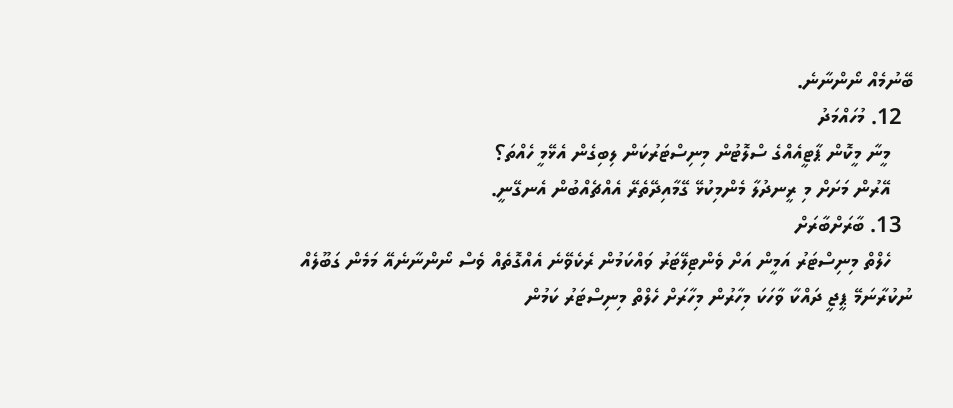ބޭނުމެއް ނޯންނާނެ.
  12. މުހައްމަދު
    މީނާ މީކޮން ޕާޓީއެއްގެ ސްލޮޓުން މިނިސްޓަރުކަން ލިބިގެން އެޅޭމީ ހެއްތަ؟
    އޭރުން މަށަށް މި ރީނދުލާ މެންމިކުޅޭ ގޭމާއިދޭތެރޭ އެއްޗެއްބުން އެނގޭނީ.
  13. ބާރަށްބާރަށް
    ހެލްތް މިނިސްޓަރު އަމީން އަށް ވެންޓިލޭޓަރު ވައްކަމުން ރެކެވޭނެ އެއްގޮތެއް ވެސް ނޯންނާނެއޭ މަމެން ގަބޫލެއް ނުކުރާނަމޭ ޕީޖީ ދައްކާ ވާހަކަ މިހާރުން މިހާރަށް ހެލްތް މިނިސްޓަރު ކަމުން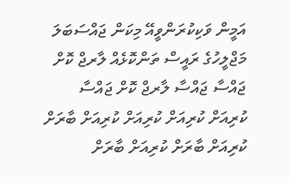އަމީން ވަކިކުރަންވީއޭ މިކަން ޖައްސަބަލަ މަޖްލީހުގެ ރައީސް ތަންކޮޅެއް ލާރޖް ކޮށް ޖައްސާ ޖައްސާ ލާރޖް ކޮށް ޖައްސާ ކުރިއަށް ކުރިއަށް ކުރިއަށް ކުރިއަށް ބާރަށް ކުރިއަށް ބާރަށް ކުރިއަށް ބާރަށް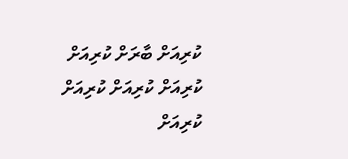ކުރިއަށް ބާރަށް ކުރިއަށް ކުރިއަށް ކުރިއަށް ކުރިއަށް ކުރިއަށް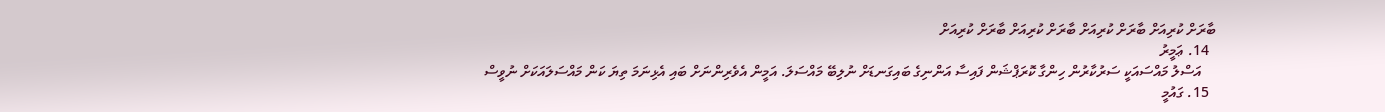ބާރަށް ކުރިއަށް ބާރަށް ކުރިއަށް ބާރަށް ކުރިއަށް ބާރަށް ކުރިއަށް
  14. ޢަމީރު
    އަސްލު މައްސައަކީ ސަރުކާރުން ހިންގާ ކޮރަޕްޝަން ފައިސާ އަންނިގެ ބައިގަނޑަށް ނުލިބޭ މައްސަލަ. އަމީން އެވެރިންނަށް ބައި އެޅިނަމަ ތިޔަ ކަން މައްސަލައަކަށް ނުވީސް
  15. ގައުމީ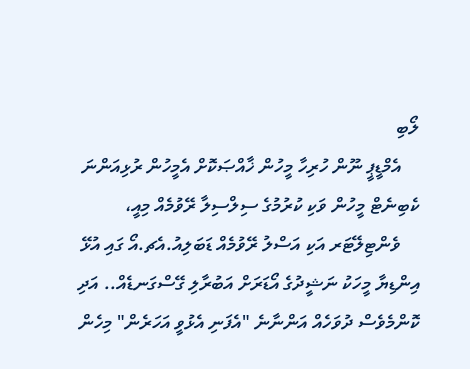ލޯބި
    އެމްޑީޕީ ނޫން ހުރިހާ މީހުން ޚާއްޞަކޮށް އެމީހުން ރުޅިއަންނަ ކެބިނެޓް މީހުން ވަކި ކުރުމުގެ ސިލްސިލާ ރޭވުމެއް މިއީ،
    ވެންޓިލޭޓަރ އަކި އަސްލު ރޭވުމެއް ޑަބަލިއު.އެޗ.އޯ ގައި އުޅޭ އިންޑިޔާ މީހަކު ނަޝީދުގެ އޯޑަރަށް އަބުރާލި ގޭސްގަނޑެއް.. އަދި ކޮންމެވެސް ދުވަހެއް އަންނާނެ "އެފަނި އެޅުވީ އަހަރެން" މިހެން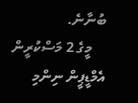ބުނާނެ.
    މީގެ 2 މަސްކުރީން އެމްޑީޕީން ނިންމި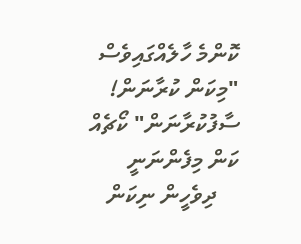ކޮންމެ ހާލެއްގައިވެސް "މިކަން ކުރާނަން! ސާފުކުރާނަން" ކޯޗެއް ކަން މިފެންނަނީ
    ދިވެހީން ނިކަން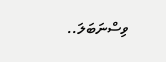ވިސްނަބަލަ..